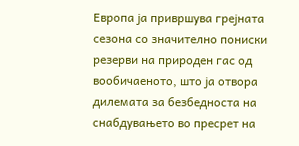Европа ја привршува грејната сезона со значително пониски резерви на природен гас од вообичаеното, што ја отвора дилемата за безбедноста на снабдувањето во пресрет на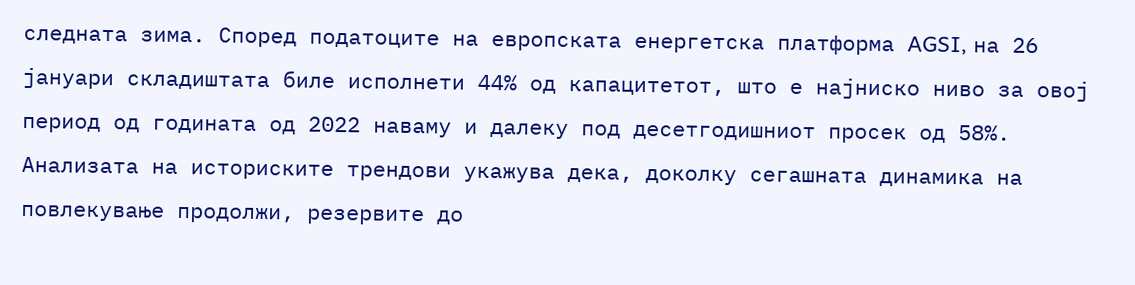следната зима. Според податоците на европската енергетска платформа AGSI, на 26 јануари складиштата биле исполнети 44% од капацитетот, што е најниско ниво за овој период од годината од 2022 наваму и далеку под десетгодишниот просек од 58%.
Анализата на историските трендови укажува дека, доколку сегашната динамика на повлекување продолжи, резервите до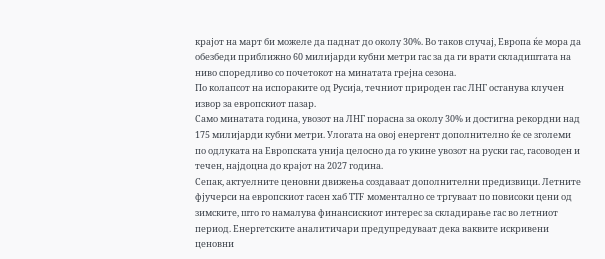крајот на март би можеле да паднат до околу 30%. Во таков случај, Европа ќе мора да обезбеди приближно 60 милијарди кубни метри гас за да ги врати складиштата на ниво споредливо со почетокот на минатата грејна сезона.
По колапсот на испораките од Русија, течниот природен гас ЛНГ останува клучен извор за европскиот пазар.
Само минатата година, увозот на ЛНГ порасна за околу 30% и достигна рекордни над 175 милијарди кубни метри. Улогата на овој енергент дополнително ќе се зголеми по одлуката на Европската унија целосно да го укине увозот на руски гас, гасоводен и течен, најдоцна до крајот на 2027 година.
Сепак, актуелните ценовни движења создаваат дополнителни предизвици. Летните фјучерси на европскиот гасен хаб TTF моментално се тргуваат по повисоки цени од зимските, што го намалува финансискиот интерес за складирање гас во летниот период. Енергетските аналитичари предупредуваат дека ваквите искривени ценовни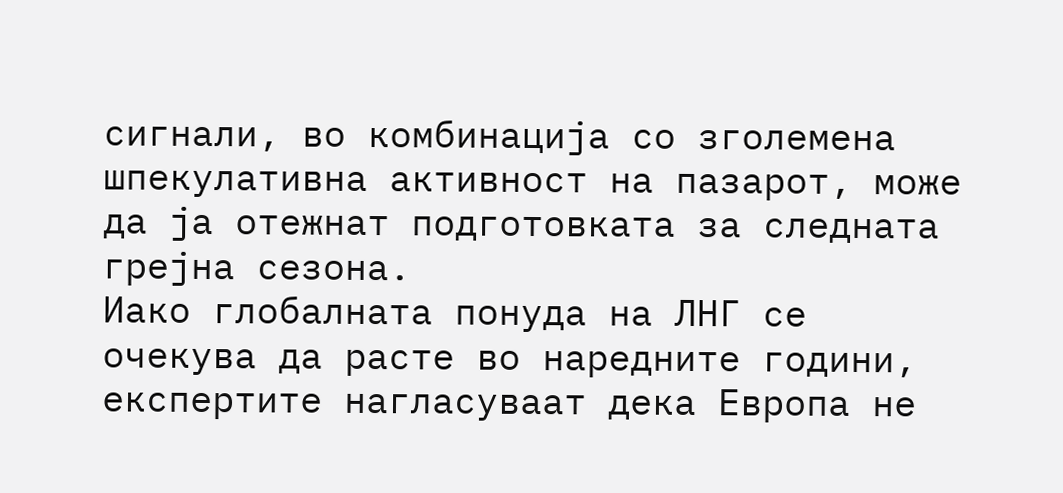сигнали, во комбинација со зголемена шпекулативна активност на пазарот, може да ја отежнат подготовката за следната грејна сезона.
Иако глобалната понуда на ЛНГ се очекува да расте во наредните години, експертите нагласуваат дека Европа не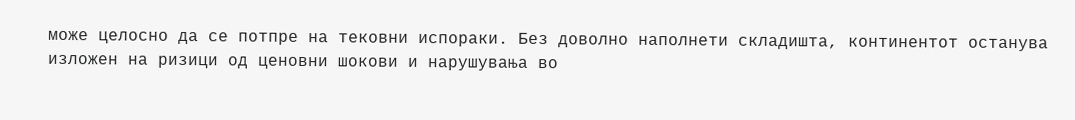може целосно да се потпре на тековни испораки. Без доволно наполнети складишта, континентот останува изложен на ризици од ценовни шокови и нарушувања во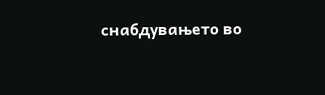снабдувањето во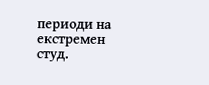периоди на екстремен студ.